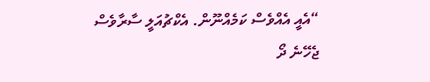“އެއީ އެއްވެސް ކަމެއްނޫން. އެކްޗުއަލީ ސާރާވެސް ޖެހޭނެ ދޯ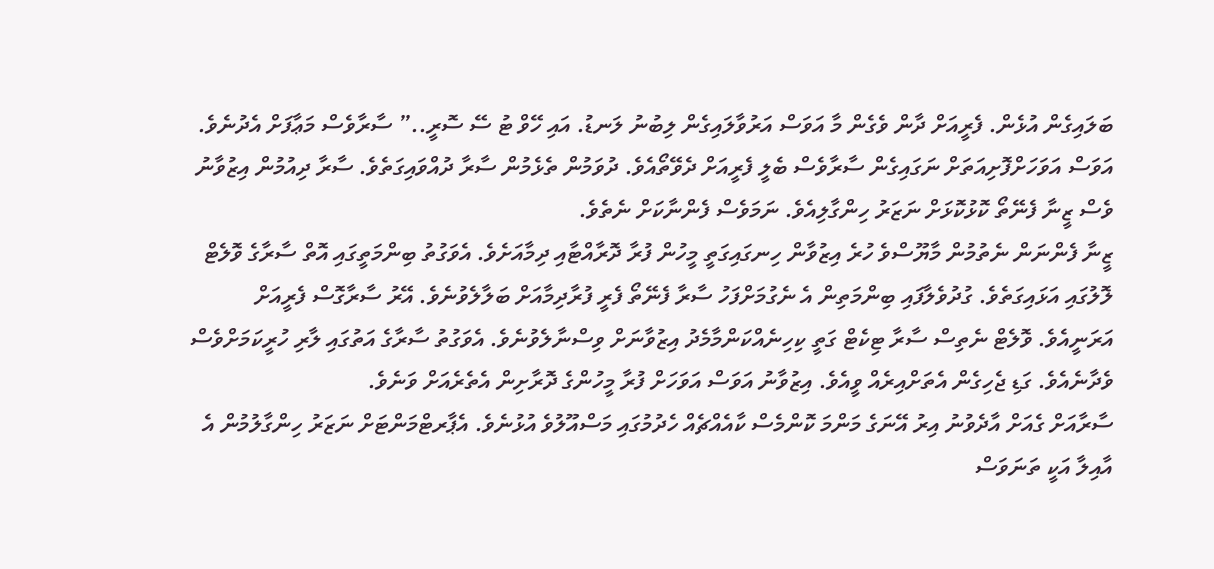ބަލައިގެން އުޅެން. ފެރީއަށް ދާން ވެގެން މާ އަވަސް އަރުވާލައިގެން ލިބުނު ލަނޑު. އައި ހޭވް ޓު ސޭ ސޮރީ..” ސާރާވެސް މަޢާފަށް އެދުނެވެ. އަވަސް އަވަހަށްފޮށިއަތަށް ނަގައިގެން ސާރާވެސް ބެލީ ފެރީއަށް ދެވޭތޯއެވެ. ދުވަމުން ތެޅެމުން ސާރާ ދުއްވައިގަތެވެ. ސާރާ ދިއުމުން އިޒުވާނު ވެސް ޒީނާ ފެނޭތޯ ކޮޅުކޮޅަށް ނަޒަރު ހިންގާލިއެވެ. ނަމަވެސް ފެންނާކަށް ނެތެވެ.
ޒީނާ ފެންނަން ނެތުމުން މާޔޫސްވެ ހުރެ އިޒުވާން ހިނގައިގަތީ މީހުން ފުރާ ދޮރާއްޓާއި ދިމާއަށެވެ. އެވަގުތު ބިންމަތީގައި އޮތް ސާރާގެ ވޮލެޓް ލޮލުގައި އަޅައިގަތެވެ. ގުދުވެލާފައި ބިންމަތިން އެ ނެގުމަށްފަހު ސާރާ ފެނޭތޯ ފެރީ ފުރާދިމާއަށް ބަލާލެވުނެވެ. އޭރު ސާރާގޮސް ފެރީއަށް އަރަނީއެވެ. ވޮލެޓް ނެތިސް ސާރާ ޓިކެޓް ގަތީ ކިހިނެއްކަންމާމެދު އިޒުވާނަށް ވިސްނާލެވުނެވެ. އެވަގުތު ސާރާގެ އަތުގައި ލާރި ހުރީކަމަށްވެސް ވެދާނެއެވެ. ގަޑި ޖެހިގެން އެތަށްއިރެއް ވީއެވެ. އިޒުވާނު އަވަސް އަވަހަށް ފުރާ މީހުންގެ ދޮރާށިން އެތެރެއަށް ވަނެވެ.
ސާރާއަށް ގެއަށް އާދެވުނު އިރު އޭނަގެ މަންމަ ކޮންމެސް ކާއެއްޗެއް ހެދުމުގައި މަސްއޫލުވެ އުޅުނެވެ. އެޕާރޓްމަންޓަށް ނަޒަރު ހިންގާލުމުން އެ އާއިލާ އަކީ ތަނަވަސް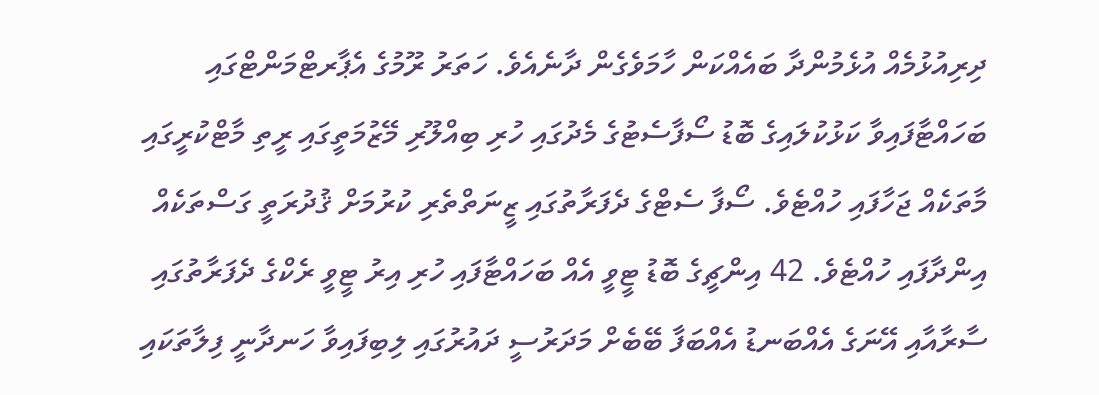ދިރިއުޅުމެއް އުޅެމުންދާ ބައެއްކަން ހާމަވެގެން ދާނެއެވެ. ހަތަރު ރޫމުގެ އެޕާރޓްމަންޓްގައި ބަހައްޓާފައިވާ ކަޅުކުލައިގެ ބޮޑު ސޯފާސެޓުގެ މެދުގައި ހުރި ބިއްލޫރި މޭޒުމަތީގައި ރީތި މާޓްކުރީގައި މާތަކެއް ޖަހާފައި ހުއްޓެވެ. ސޯފާ ސެޓްގެ ދެފަރާތުގައި ޒީނަތްތެރި ކުރުމަށް ޤުދުރަތީ ގަސްތަކެއް އިންދާފައި ހުއްޓެވެ. 42 އިންޗީގެ ބޮޑު ޓީވީ އެއް ބަހައްޓާފައި ހުރި އިރު ޓީވީ ރެކްގެ ދެފަރާތުގައި ސާރާއާއި އޭނަގެ އެއްބަނޑު އެއްބަފާ ބޭބެށް މަދަރުސީ ދައުރުގައި ލިބިފައިވާ ހަނދާނީ ފިލާތަކައި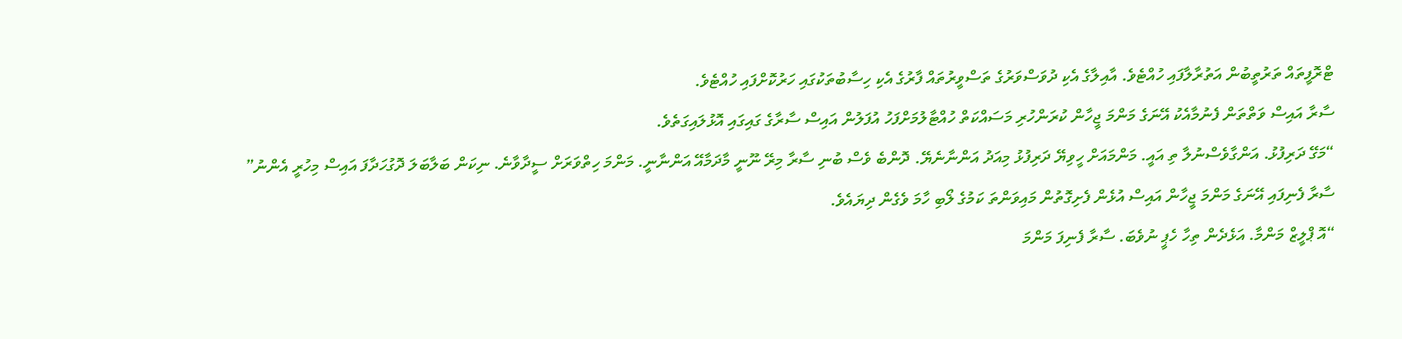ޓްރޮފީތައް ތަރުތީބުން އަތުރާލާފައި ހުއްޓެވެ. އާއިލާގެ އެކި ދުވަސްވަރުގެ ތަސްވީރުތައް ފާރުގެ އެކި ހިސާބުތަކުގައި ހަރުކޮށްފައި ހުއްޓެވެ.
ސާރާ އައިސް ވަތްތަން ފެނުމާއެކު އޭނަގެ މަންމަ ޖީހާން ކުރަންހުރި މަސައްކަތް ހުއްޓާލުމަށްފަހު އުފަލުން އައިސް ސާރާގެ ގައިގައި އޮޅުލައިގަތެވެ.
“މަގޭ ދަރިފުޅު. އަންގާވެސްނުލާ ތި އައީ. މަންމައަށް ހީވިޔޭ ދަރިފުޅު މިއަދު އަންނާނެޔޭ. ދޮންބެ ވެސް ބުނި ސާރާ މިރޭ ނޫނީ މާދަމާއޭ އަންނާނީ. މަންމަ ހިތްވަރަށް ސީދާވާނެ. ނިކަން ބަލާބަލަ ދޮގުހަދާފަ އައިސް މިހުރީ އެންނު” ސާރާ ފެނިފައި އޭނަގެ މަންމަ ޖީހާން އައިސް އުޅެން ފެށިގޮތުން މައިވަންތަ ކަމުގެ ލޯބި ހާމަ ވެގެން ދިޔައެވެ.
“އޮ ޕްލީޒް މަންމާ. އަޅެދެން ތިހާ ހެޕީ ނުވެބަ. ސާރާ ފެނިފަ މަންމަ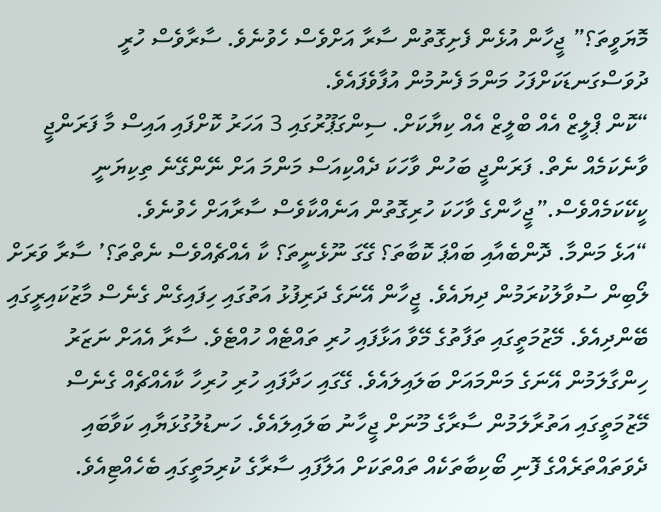މޮޔަވީތަ؟” ޖީހާން އުޅެން ފެށިގޮތުން ސާރާ އަށްވެސް ހެވުނެވެ. ސާރާވެސް ހުރީ ދުވަސްގަނޑަކަށްފަހު މަންމަ ފެނުމުން އުފާވެފައެވެ.
“ކޮން ޕްލީޒް އެއް ބްލީޒް އެއް ކިޔާކަށް. ސިންގަޕޫރުގައި 3 އަހަރު ކޮށްފައި އައިސް މާ ފަރަންޖީ ވާނެކަމެއް ނެތް. ފަރަންޖީ ބަހުން ވާހަކަ ދެއްކިއަސް މަންމަ އަށް ނޭންގޭނެ ތިކިޔަނީ ކީކޭކަމެއްވެސް.”ޖީހާންގެ ވާހަކަ ހުރިގޮތުން އަނެއްކާވެސް ސާރާއަށް ހެވުނެވެ.
“އަޅެ މަންމާ. ދޮންބެއާއި ބައްޕަ ކޮބާތަ؟ ގޭގަ ނޫޅެނީތަ؟ ކާ އެއްޗެއްވެސް ނެތްތަ؟’ ސާރާ ވަރަށް ލޯބިން ސުވާލުކުރަމުން ދިޔައެވެ. ޖީހާން އޭނަގެ ދަރިފުޅު އަތުގައި ހިފައިގެން ގެނެސް މާޒުކައިރީގައި ބޭންދިއެވެ. މޭޒުމަތީގައި ތަފާތުގެ މޭވާ އަޅާފައި ހުރި ތައްޓެއް ހުއްޓެވެ. ސާރާ އެއަށް ނަޒަރު ހިންގާލަމުން އޭނަގެ މަންމައަށް ބަލައިލައެވެ. ގޭގައި ހަދާފައި ހުރި ހުރިހާ ކާއެއްޗެއް ގެނެސް މޭޒުމަތީގައި އަތުރާލަމުން ސާރާގެ މޫނަށް ޖީހާނު ބަލައިލައެވެ. ހަނޑުލުގުޅަޔާއި ކަވާބައި ދެވަތައްތަރެއްގެ ފޮނި ބޯކިބާތަކެއް ތައްތަކަށް އަލާފައި ސާރާގެ ކުރިމަތީގައި ބެހެއްޓިއެވެ.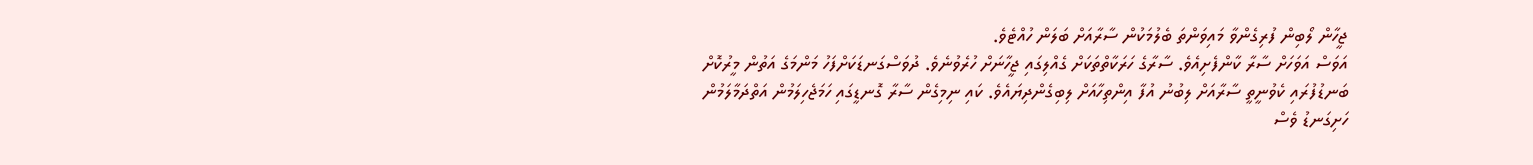ޖީހާން ލޯބިން ފުރިގެންވާ މައިވަންތަ ބެލުމަކުން ސާރާއަށް ބަލަން ހުއްޓެވެ.
އަވަސް އަވަހަށް ސާރާ ކާންފެށިއެވެ. ސާރާގެ ހަރަކާތްތަކަށް ގެއްލިގައި ޖީހާނަށް ހުރެވުނެވެ. ދުވަސްގަނޑަކަށްފަހު މަންމަގެ އަތުން މީރުކޮށް ބަނޑުފުރައި ކެވުނީތީ ސާރާއަށް ލިބުނު އުފާ އިންތިހާއަށް ލިބިގެންދިޔައެވެ. ކައި ނިމިގެން ސާރާ ގޮނޑީގައި ހަމަޖެހިލަމުން އަތްދަމާލަމުން ހަށިގަނޑު ވެސް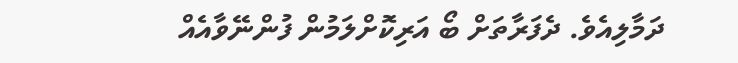ދަމާލިއެވެ. ދެފަރާތަށް ބޯ އަރިކޮށްލަމުން ފުންނޭވާއެއް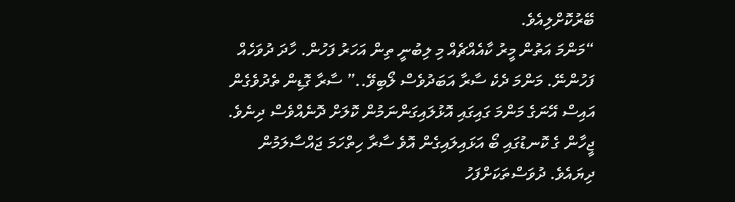ބޭރުކޮށްލިއެވެ.
“މަންމަ އަތުން މީރު ކާއެއްޗެއް މި ލިބުނީ ތިން އަހަރު ފަހުން. ހާދަ ދުވަހެއް ފަހުންނޭ. މަންމަ ދެކެ ސާރާ އަބަދުވެސް ލޯބިވޭ..” ސާރާ ގޮޑިން ތެދުވެގެން އައިސް އޭނަގެ މަންމަ ގައިގައި އޮޅުލައިގަންނަމުން ކޮލަށް ދޮނެއްވެސް ދިނެވެ. ޖީހާން ގެ ކޮނޑުގައި ބޯ އަޅައިލައިގެން އޮވެ ސާރާ ހިތްހަމަ ޖައްސާލަމުން ދިޔައެވެ. ދުވަސްތަކަށްފަހު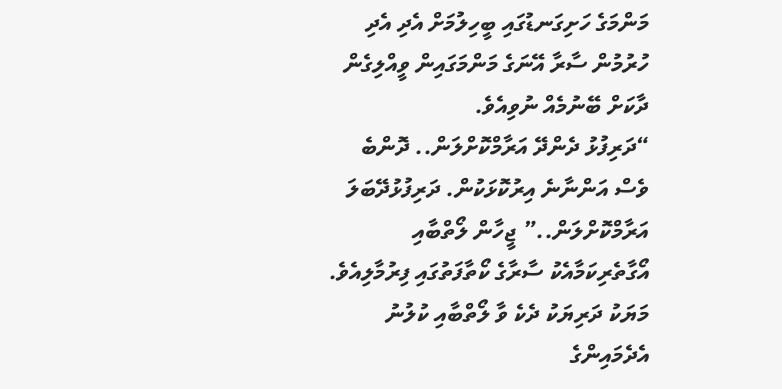މަންމަގެ ހަށިގަނޑުގައި ބީހިލުމަށް އެދި އެދި ހުރުމުން ސާރާ އޭނަގެ މަންމަގައިން ވީއްލިގެން ދާކަށް ބޭނުމެއް ނުވިއެވެ.
“ދަރިފުޅު ދެންދޭ އަރާމްކޮށްލަން.. ދޮންބެ ވެސް އަންނާނެ އިރުކޮޅަކުން. ދަރިފުޅުދޭބަލަ އަރާމްކޮށްލަން..” ޖީހާން ލޯތްބާއި އޯގާތެރިކަމާއެކު ސާރާގެ ކޯތާފަތުގައި ފިރުމާލިއެވެ. މަޔަކު ދަރިޔަކު ދެކެ ވާ ލޯތްބާއި ކުލުނު އެދެމައިންގެ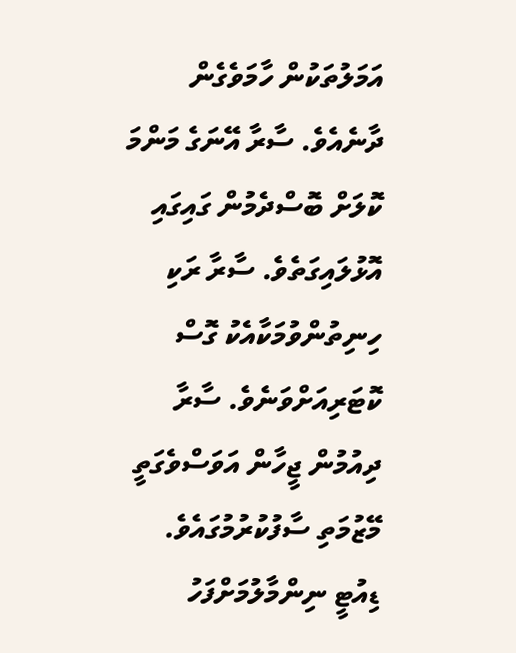އަމަލުތަކުން ހާމަވެގެން ދާނެއެވެ. ސާރާ އޭނަގެ މަންމަ ކޮލަށް ބޮސްދެމުން ގައިގައި އޮޅުލައިގަތެވެ. ސާރާ ރަކި ހިނިތުންވުމަކާއެކު ގޮސް ކޮޓަރިއަށްވަނެވެ. ސާރާ ދިއުމުން ޖީހާން އަވަސްވެގަތީ މޭޒުމަތި ސާފުކުރުމުގައެވެ.
ޑިއުޓީ ނިންމާލުމަށްފަހު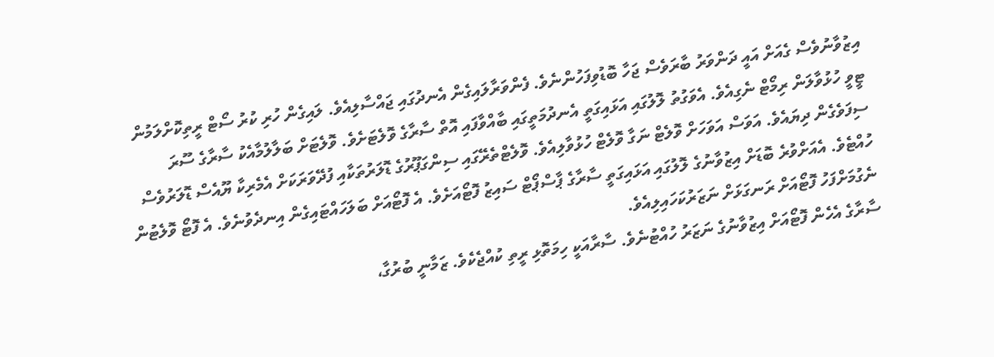އިޒުވާނުވެސް ގެއަށް އައީ ދަންވަރު ބާރަވެސް ޖަހާ ބޮޑުވިފަހުންނެވެ. ފެންވަރާލައިގެން އެނދުގައި ޖައްސާލިއެވެ. ލައިގެން ހުރި ކުރު ސޯޓް ރީތިކޮށްލަމުން ޓީވީ ހުޅުވާލަން ރިމޯޓް ނެގިއެވެ. އެވަގުތު ލޮލުގައި އަޅައިގަތީ އެނދުމަތީގައި ބާއްވާފައި އޮތް ސާރާގެ ވޮލެޓަށެވެ. ވޮލެޓަށް ބަލާލުމާއެކު ސާރާގެ ސޫރަ ސިފަވެގެން ދިޔައެވެ. އަވަސް އަވަހަށް ވޮލެޓް ނަގާ ވޮލެޓް ހުޅުވާލިއެވެ. ވޮލެޓްތެރޭގައި ސިންގަޕޫރުގެ ޑޮލަރުތަކާއި ފުދޭވަރަކަށް އެމެރިކާ ޔޫއެސް ޑޮލަރުވެސް ހުއްޓެވެ. އެއަށްވުރެ ބޮޑަށް އިޒުވާނުގެ ލޮލުގައި އަޅައިގަތީ ސާރާގެ ޕާސްޕޯޓް ސައިޒު ފޮޓޯއަށެވެ. އެ ފޮޓޯއަށް ބަލަހައްޓައިގެން އިނދެވުނެވެ. އެ ފޮޓޯ ވޮލެޓުން ނެގުމަށްފަހު ފޮޓޯއަށް ރަނގަޅަށް ނަޒަރުކަހައިލިއެވެ.
ސާރާގެ އެހެން ފޮޓޯއަށް އިޒުވާނުގެ ނަޒަރު ހުއްޓުނެވެ. ސާރާއަކީ ހިމަތޮޅި ރީތި ކުއްޖެކެވެ. ޒަމާނީ ބުރުގާ،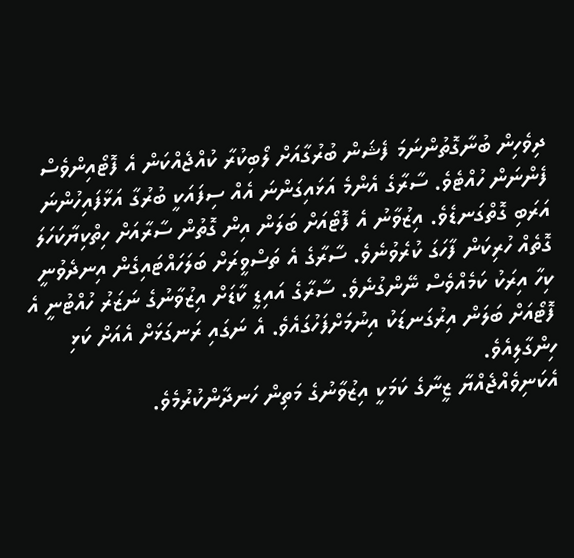ދިވެހިން ބުނާގޮތުންނަމަ ފެޝަން ބުރުގާއަށް ލޯބިކުރާ ކުއްޖެއްކަން އެ ފޮޓޯއިންވެސް ފެންނަން ހުއްޓެވެ. ސާރާގެ އެންމެ އަޅައިގަންނަ އެއް ސިފައަކީ ބުރުގާ އަޅާފައިހުންނަ އަރަބި ގޮތްގަނޑެވެ. އިޒުވާނު އެ ފޮޓޯއަށް ބަލަން އިން ގޮތުން ސާރާއަށް ހިތްކިޔާކަހަލަ ގޮތެއް ހުރިކަން ފާހަގަ ކުރެވުނެވެ. ސާރާގެ އެ ތަސްވީރަށް ބަލަހައްޓައިގެން އިނދެވުނީ ކިހާ އިރަކު ކަމެއްވެސް ނޭންގުނެވެ. ސާރާގެ އައިޑީ ކާޑަށް އިޒުވާނުގެ ނަޒަރު ހުއްޓުނީ އެ ފޮޓޯއަށް ބަލަން އިރުގަނޑަކު އިނުމަށްފަހުގައެވެ. އެ ނަގައި ރަނގަޅަށް އެއަށް ކަޅި ހިންގާލިއެވެ.
އެކަނިވެއްޖެއްޔާ ޒީނާގެ ކަމަކީ އިޒުވާނުގެ މަތިން ހަނދާންކުރުމެވެ.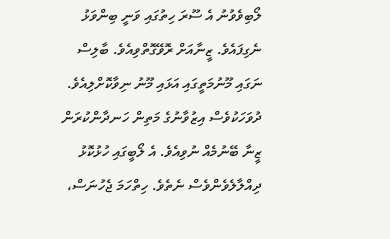ލޯބިވެވުނު އެ ސޫރަ ހިތުގައި ވަނީ ބިންވަޅު ނެގިފައެވެ. ޒީނާއަށް ރޮވޭގޮތްވިއެވެ. ބާލިސް ނަގައި މޫނުމަތީގައި އަޅައި މޫނު ނިވާކޮށްލިއެވެ. ދުވަހަކުވެސް އިޒުވާނުގެ މަތިން ހަނދާންކުރަން ޒީނާ ބޭނުމެއް ނުވިއެވެ. އެ ލޯބީގައި ހުޅުކޮޅު ދިއްލާލެވެންވެސް ނެތެވެ. ހިތްހަމަ ޖެހުނަސް،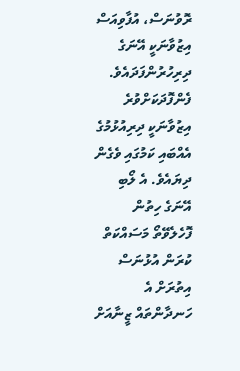ރޮވުނަސް، އުފާވިއަސް އިޒުވާނަކީ އޭނަގެ ދިރިހުރުންފަދައެވެ. ފެންފޮދަކަށްވުރެ އިޒުވާނަކީ ދިރިއުޅުމުގެ އެއްބައި ކަމުގައި ވެގެން ދިޔައެވެ. އެ ލޯބި އޭނަގެ ހިތުން ފޮހެލެވޭތޯ މަސައްކަތް ކުރަން އުޅުނަސް އިތުރަށް އެ ހަނދާންތައް ޒީނާއަށް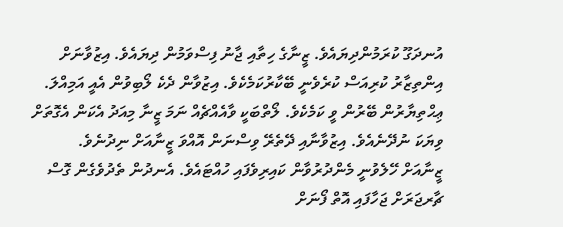އުނދަގޫ ކުރަމުންދިޔައެވެ. ޒީނާގެ ހިތާއި ޖާނު ފިސްވަމުން ދިޔައެވެ. އިޒުވާނަށް އިންތިޒާރު ކުރިއަސް ކުރެވެނީ ބޭކާރުކަމެކެވެ. އިޒުވާން ދެކެ ލޯބިވުން އެއީ އަމިއްލަ. ޢިޙްތިޔާރުން ބޭރުން ވީ ކަމެކެވެ. ލޯތްބަކީ ވާއެއްޗެއް ނަމަ ޒީނާ މިއަދު އެކަން އެގޮތަށް ވިޔަކަ ނުދޭނެއެވެ. އިޒުވާނާއި ދޭތެރޭ ވިސްނަން އޮއްވަ ޒީނާއަށް ނިދުނެވެ.
ޒީނާއަށް ހޭލެވުނީ މެންދުރުވާން ކައިރިވެފައި ހުއްޓައެވެ. އެނދުން ތެދުވެގެން ގޮސް ޗާރޖަރަށް ޖަހާފައި އޮތް ފޯނަށް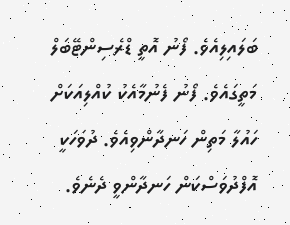ބަލައިލިއެވެ. ފޯނު އޮތީ ޑްރެސިންޓޭބަލް މަތީގައެވެ. ފޯނު ފެނުމާއެކު ކުއްލިއަކަށް ހައުލާ މަތިން ހަނދާންވިއެވެ. ދުވަހަކީ އޮފްދުވަސްކަން ހަނދާންވީ ދެނެވެ.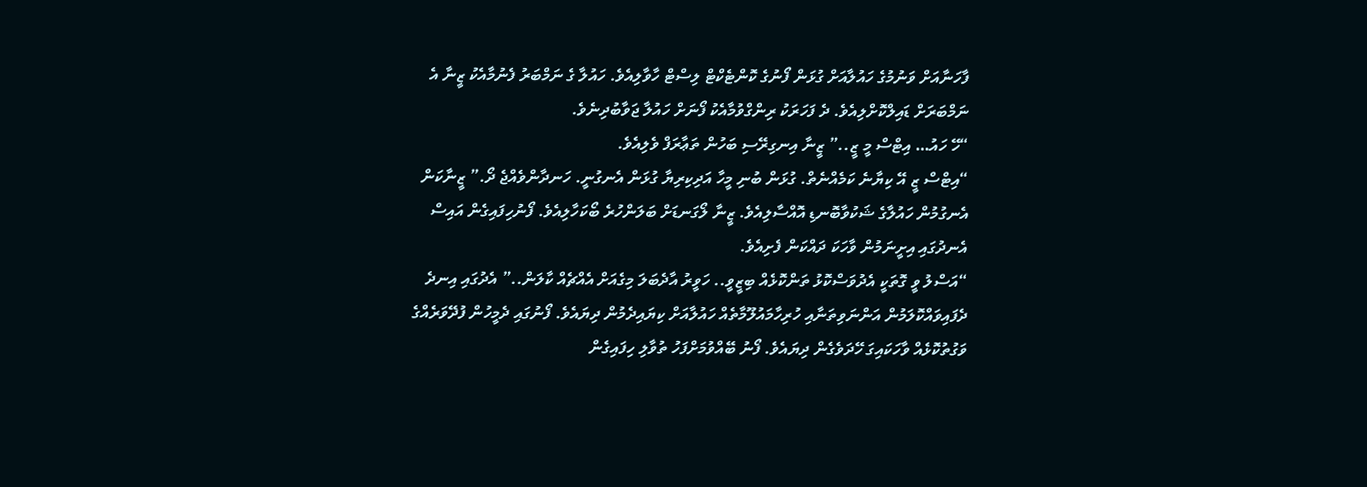ފާހަނާއަށް ވަނުމުގެ ހައުލާއަށް ގުޅަން ފޯނުގެ ކޮންޓެކްޓް ލިސްޓް ހާވާލިއެވެ. ހައުލާ ގެ ނަމްބަރު ފެނުމާއެކު ޒީނާ އެ ނަމްބަރަށް ޑައިލްކޮށްލިއެވެ. ދެ ފަހަރަކު ރިންގްވުމާއެކު ފޯނަށް ހައުލާ ޖަވާބުދިނެވެ.
“ހޭ ހައު… އިޓްސް މީ ޒީ..” ޒީނާ އިނގިރޭސި ބަހުން ތަޢާރަފް ވެލިއެވެ.
“އިޓްސް ޒީ އޭ ކިޔާނެ ކަމެއްނެތް. ގުޅަން ބުނި މީހާ އަދިކިރިޔާ ގުޅަން އެނގުނީ. ހަނދާންވެއްޖެ ދޯ.” ޒީނާކަން އެނގުމުން ހައުލާގެ ޝަކުވާބޮނޑި އޮއްސާލިއެވެ. ޒީނާ ލޯގަނޑަށް ބަލަންހުރެ ބޯކަހާލިއެވެ. ފޯނުހިފައިގެން އައިސް އެނދުގައި އިށީނަމުން ވާހަކަ ދައްކަން ފެށިއެވެ.
“އަސްލު ވީ ގޮތަކީ އެދުވަސްކޮޅު ތަންކޮޅެއް ބިޒީވީ.. ހަވީރު އާދެބަލަ މިގެއަށް އެއްޗެއް ކާލަން..” އެދުގައި އިނދެ ދެފައިވައްކޮލަމުން އަންނަވިތަނާއި ހުރިހާމައުލޫމާތެއް ހައުލާއަށް ކިޔައިދެމުން ދިޔައެވެ. ފޯނުގައި ދެމީހުން ފުދޭވަރެއްގެ ވަގުތުކޮޅެއް ވާހަކައިގަ ހޭދަވެގެން ދިޔައެވެ. ފޯނު ބޭއްވުމަށްފަހު ތުވާލި ހިފައިގެން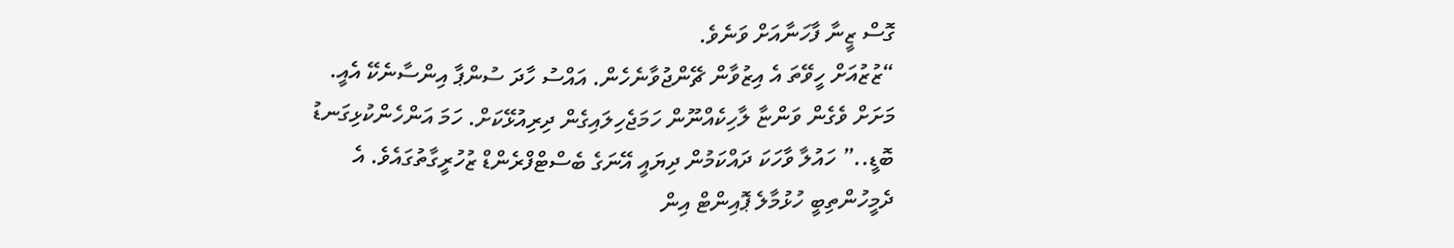ގޮސް ޒީނާ ފާހަނާއަށް ވަނެވެ.
“ޒުޒުއަށް ހީވޭތަ އެ އިޒުވާން ޗޭންޖުވާނެހެން. އައްސު ހާދަ ސުންޕާ އިންސާނެކޭ އެއީ. މަށަށް ވެގެން ވަންޏާ ލާހިކެއްނޫން ހަމަޖެހިލައިގެން ދިރިއުޅޭކަށް. ހަމަ އަންހެންކުޅިގަނޑު ބޮޑީ..” ހައުލާ ވާހަކަ ދައްކަމުން ދިޔައީ އޭނަގެ ބެސްޓްފްރެންޑް ޒުހުރީގާތުގައެވެ. އެ ދެމީހުންތިބީ ހުޅުމާލެ ޕޮއިންޓް އިން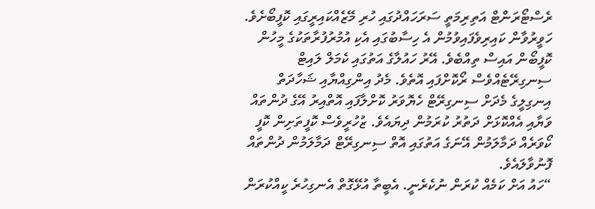ރެސްޓޯރަންޓް އަތިރިމަތީ ސަރަހައްދުގައި ހުރި މޭޒެއްކައިރީގައި ކޮފީބޯށެވެ. ހަވީރުވާން ކައިރިވެފައިވުމުން އެ ހިސާބުގައި އެކި އުމުރުފުރާތަކުގެ މީހުން ކޮފީބޯން އައިސް ތިއްބެވެ. އޭރު ހައުލާގެ އަތުގައި ކެމަލް ލައިޓް ސިނގިރޭޓެއްވެސް ރޯކޮށްފައި އޮތެވެ. މެދު އިންގިއްޔާއި ޝަހާދަތް އިނގިލީގެ މެދަށް ސިނގިރޭޓް ހެޔޮވަރު ކޮށްލާފައި އޮތްއިރު އޭގެ ދުންތައް ވަޔާއި އެއްކޮޅަށް ދަތުރު ކުރަމުން ދިޔައެވެ. ޒުހުރީވެސް ކޮފީތަށިން ކޮފީ ކޯވަރެއް ދަމާލަމުން އޭނަގެ އަތުގައި އޮތް ސިނގިރޭޓް ދަމާލަމުން ދުންތައް ފޮނުވާލައެވެ.
“ހައު އަށް ކަމެއް ކުރަން ނުކެރެނީ. އެބީތާ އުޅޭގޮތް އެނގިހުރެ ކީއްކުރަން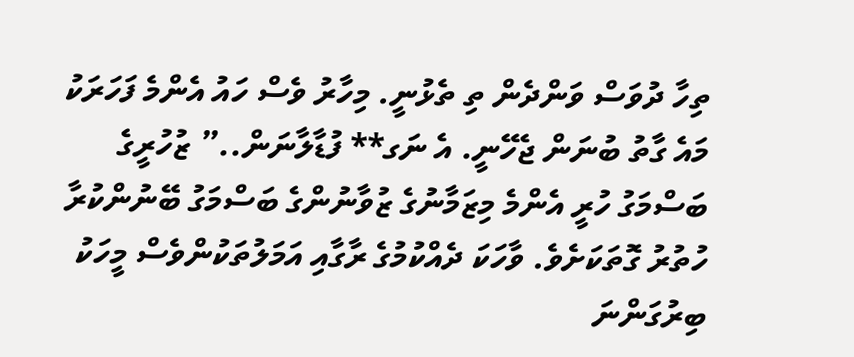ތިހާ ދުވަސް ވަންދެން ތި ތެޅުނީ. މިހާރު ވެސް ހައު އެންމެ ފަހަރަކު މައެ ގާތު ބުނަން ޖެހޭނީ. އެ ނަގ** ފުޑާލާނަން..” ޒުހުރީގެ ބަސްމަގު ހުރީ އެންމެ މިޒަމާނުގެ ޒުވާނުންގެ ބަސްމަގު ބޭނުންކުރާ ހުތުރު ގޮތަކަށެވެ. ވާހަކަ ދެއްކުމުގެ ރާގާއި އަމަލުތަކުންވެސް މީހަކު ބިރުގަންނަ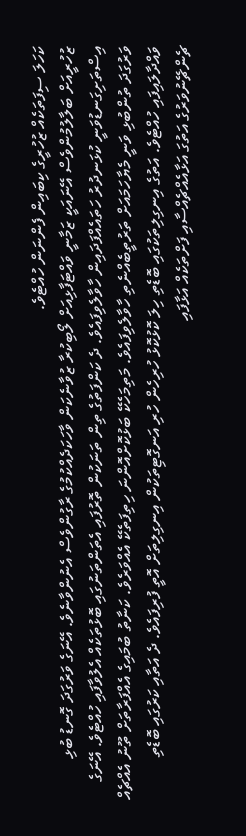ކަހަލަ ސިފަތަކެއް ޒުހުރީގެ ކިބައިން ފެންނަން ހުއްޓެވެ.
ޒުހުރީއަށް ބަލާލުމުންވެސް އޭނައަކީ ޒަމާނީ ވައްޓަފާޅިއަށް ލޯބިކުރާ ޒުވާނެކަން ވާހަކަދެއްކުމުގެ ރާގުންވެސް އެނުންވާނެވެ. އޭނަގެ ވަރުގަދަ ގޮނޑު ބުޅި އިސްތަށިގަނޑުވަނީ ކުޅަނދުރު ހަތައެއްފަދައިން ހާވާލެވިފައެވެ. ދެ ކަންފަތުގެ ތިން ތަނަކުން ތޮރުފައި އެތަންތަނުގައި ބޮޅުތަކެއް އެލުވާފައި ހުއްޓެވެ. އޭނަގެ ވަރުގަދަ ތުންބުޅި ވަނީ މެޔާހަމައަށް ތަރުތީބެއްނެތި ހާވާލެވިފައެވެ. މަތިމަހެކޭ ބަޅުކޮށްއޮންނަ ހިތިފަތެކޭ އެއްވަރެވެ. ކަނާތު ބުމައިގެ އެއްފަރާތަށް ތޫނު އެއްޗެއް ވައްދާލައިފައި ހުއްޓެވެ. އަތުގެ އިނގިލިތަކުގައި ބޮޑެތި ހިލަ ކޮޅުކޮޅު ހުރިހެން ހުރި އަނގޮޓިތަކުން އިނގިލިތަށް އޮތީ ފުރިފައެވެ. ދެ އަތާއި ކަރުގައި ބޮޑެތި ޗެންޗޭނުވަރުގެ އަތުގަ އަޅާއެއްޗެއްސާއި ފަށްތަކެއް އަޅާފައި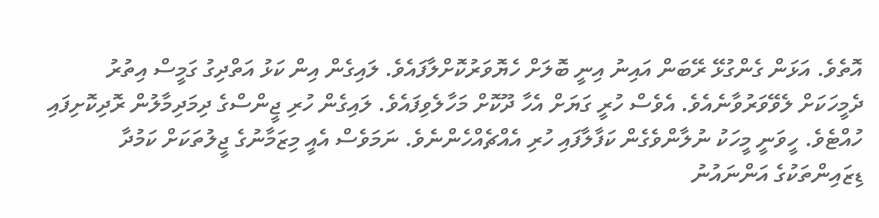އޮތެވެ. އަޅަން ގެންގުޅޭ ރޭބަން އައިނު އިނީ ބޮލަށް ހެޔޮވަރުކޮށްލާފައެވެ. ލައިގެން އިން ކަޅު އަތްދިގު ގަމީސް އިތުރު ދެމީހަކަށް ލެވޭވަރުވާނެއެވެ. އެވެސް ހުރީ ގަޔަށް އެހާ ދޫކޮށް މަހާލެވިފައެވެ. ލައިގެން ހުރި ޖީންސްގެ ދިމަދިމާލުން ރޮދިކޮށިފައި ހުއްޓެވެ. ހީވަނީ މީހަކު ނުލާންވެގެން ކަފާލާފައި ހުރި އެއްޗެއްހެންނެވެ. ނަމަވެސް އެއީ މިޒަމާނުގެ ޖީލުތަކަށް ކަމުދާ ޑިޒައިންތަކުގެ އަންނައުނު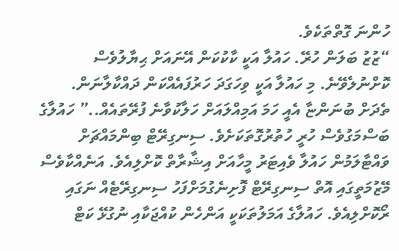ހުންނަ ގޮތްތަކެވެ.
“ޒުޒު ބަލަން ހުރޭ. ހައުލާ އަކީ ކާކުކަން އޭނައަށް ޙިޔާލުވެސް ކޮށްނުލެވޭނެ. މި ހައުލާ އަކީ ވިހަގަދަ ހަރުފައެއްކަން ދައްކާލާނަން. ތެދަށް ބުނަންޏާ އެއީ ހަމަ އަމިއްލައަށް ހަލާކުވާނެ ފުރޭތައެއް..” ހައުލާގެ ބަސްމަގުވެސް ހުރީ ހުތުރުގޮތަކަށެވެ. ސިނގިރޭޓް ބިންމައްޗަށް ވައްޓާލަމުން ހައުލާ ވެއިޓަރު މީހާއަށް އިޝާރާތް ކޮށްލިއެވެ. އަނެއްކާވެސް މޭޒުމަތީގައި އޮތް ސިނގިރޭޓް ފޮށިނެގުމަށްފަހު ސިނގިރޭޓެއް ނަގައި ރޯކޮށްލިއެވެ. ހައުލާގެ އަމަލުތަކަކީ އަންހެން ކުއްޖަކާއި ނުގުޅޭ ކަޓް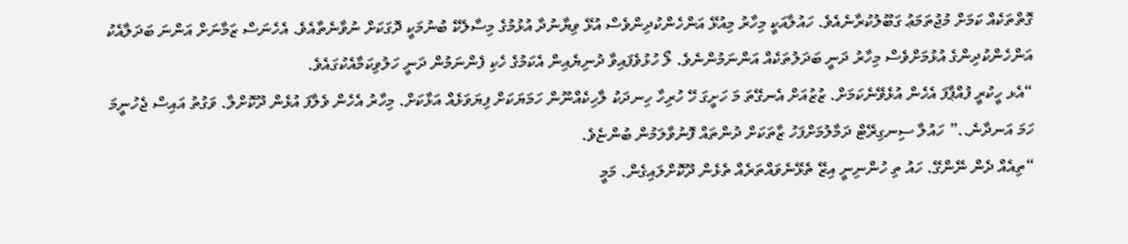ގޮތްތަކެއް ކަމަށް މުޖުތަމަޢު ގަބޫލުކުރާނެއެވެ. ހައުލާއަކީ މިހާރު މިއުޅޭ އަންހެންކުދިންވެސް އުޅޭ ވިޔާނުދާ އުޅުމުގެ މިސާލެކޭ ބުނުމަކީ ދޮގަކަށް ނުވާނެތާއެވެ. އެހެނަސް ޒަމާނަށް އަންނަ ބަދަލާއެކު އަންހެންކުދިންގެ އުޅުމަށްވެސް މިހާރު ދަނީ ބަދަލުތަކެއް އަންނަމުންނެވެ. ލޯ ހުޅުވެފައިވާ ދުނިޔެއިން އެކަމުގެ ހެކި ފެންނަމުން ދަނީ ހަލުވިކަމާއެކުގައެވެ.
“އެޅ ހީކުރީ ފުއްޕާފަ އެހެން އުޅެވޭނެކަމަށް. ޒުޒުއަށް އެނގޭތަ މަ ހަށީގަ ހޭ ހުރިހާ ހިނދަކު ލާހިކެއްނޫން ހަމަޔަކަށް ފިޔަވަޅެއް އަޅާކަށް. މިހާރު އެހެން ވެލާފަ އުޅެން ދޫކޮށްލާ. ވަގުތު އައިސް ޖެހުނީމަ ހަމަ އަނދާނެ..” ހައުލާ ސިނގިރޭޓް ދަމާލުމަށްފަހު ޒާތަކަށް ދުންތައް ފޮނުވާލަމުން ބުންޏެވެ.
“ތިއެއް ދެން ނޭންގޭ. ހައު ތި ހުންނިނީ އިޒޭ ތެޅޭނެވައްތަރެއް ތެޅެން ދޫކޮށްލައިގެން. މަމީ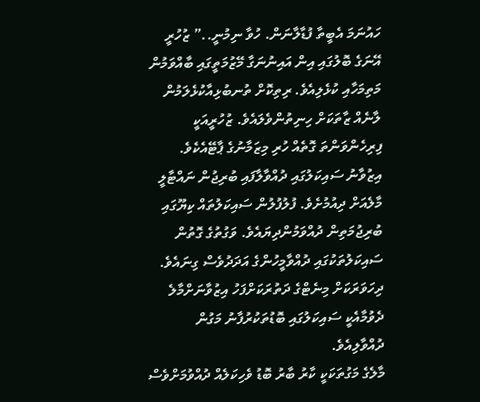ހައުނަމަ އެބީތާ ފުޑާލާނަން. ހުވާ ނިމުނީ..” ޒުހުރީ އޭނަގެ ބޮލުގައި އިން އައިނުނަގާ މޭޒުމަތީގައި ބާއްވަމުން މަތިމަހާއި ކުޅެލިއެވެ. ރިތިކޮށް ތުނބުޅިއާކުޅެލަމުން ލާނެއް ޒާތަކަށް ހިނިތުންވެލައެވެ. ޒުހުރީއަކީ ފިރިހެންވަންތަ ގޮތެއް ހުރި މިޒަމާނުގެ ޕާޓޭއެކެވެ.
އިޒުވާނު ސައިކަލުގައި ދުއްވާލާފައި ބުރިޖުން ނައްޓާލީ މާލެއަށް ދިއުމުށެވެ. ފުލުފުލުން ސައިކަލުތައް ކިޔޫގައި ބުރިޖުމަތިން ދުއްވަމުންދިޔައެވެ. ވަގުތުގެ ގޮތުން ސައިކަލުތަކުގައި ދުއްވާމީހުންގެ އަދަދުވެސް ގިނައެވެ. ދިހަވަރަކަށް މިނެޓްގެ ދަތުރަކަށްފަހު އިޒުވާނަށްމާލެ ދެވުމާއެކީ ސައިކަލުގައި ބޮޑުތަކުރުފާނު މަގުން ދުއްވާލިއެވެ.
މާލެގެ މަގުތަކަކީ ކާރު ބާރު ބޮޑު ވެހިކަލެއް ދުއްވުމަށްވެސް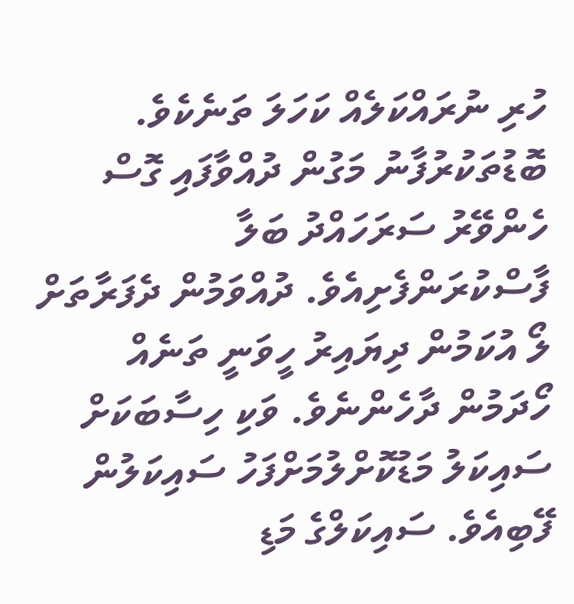ހުރި ނުރައްކަލެއް ކަހަލަ ތަނެކެވެ. ބޮޑުތަކުރުފާނު މަގުން ދުއްވާފައި ގޮސް ހެންވޭރު ސަރަހައްދު ބަލާ ފާސްކުރަންފެށިއެވެ. ދުއްވަމުން ދެފަރާތަށް ލޯ އުކަމުން ދިޔައިރު ހީވަނީ ތަނެއް ހޯދަމުން ދާހެންނެވެ. ވަކި ހިސާބަކަށް ސައިކަލު މަޑުކޮށްލުމަށްފަހު ސައިކަލުން ފޭބިއެވެ. ސައިކަލްގެ މަޑި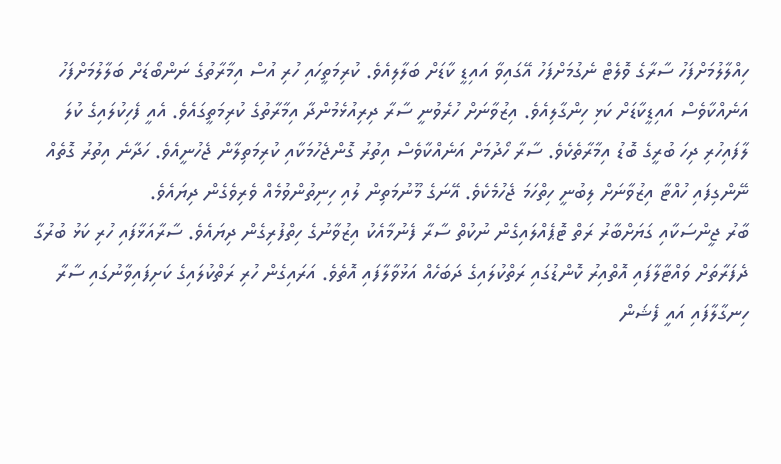ހިއްލާލުމަށްފަހު ސާރާގެ ވޮލެޓް ނެގުމަށްފަހު އޭގައިވާ އައިޑީ ކާޑަށް ބަލާލިއެވެ. ކުރިމަތީހައި ހުރި އުސް އިމާރާތުގެ ނަންބޯޑަށް ބަލާލުމަށްފަހު އަނެއްކާވެސް އައިޑީކާޑަށް ކަޅި ހިންގާލިއެވެ. އިޒުވާނަށް ހުރެވުނީ ސާރާ ދިރިއުޅެމުންދާ އިމާރާތުގެ ކުރިމަތީގައެވެ. އެއީ ފެހިކުލައިގެ ކުލަ ލާފައިހުރި ދިހަ ބުރީގެ ބޮޑު އިމާރާތެކެވެ. ސާރާ ހޯދުމަށް އަނެއްކާވެސް އިތުރު ގޮންޖެހުމަކާއި ކުރިމަތިލާން ޖެހުނީއެވެ. ހަދާނެ އިތުރު ގޮތެއް ނޭންގިފައި ހުއްޓާ އިޒުވާނަށް ލިބުނީ ހިތްހަމަ ޖެހުމެކެވެ. އޭނަގެ މޫނުމަތިން ލުއި ހިނިތުންވުމެއް ވެރިވެގެން ދިޔައެވެ.
ބާރު ޖީންސަކާއި ގަޔަށްބާރު ރަތް ޓޮޕެއްލައިގެން ނުކުތް ސާރާ ފެނުމާއެކު އިޒުވާނުގެ ހިތްފުރިގެން ދިޔައެވެ. ސާރާއަޅާފައި ހުރި ކަޅު ބުރުގާ ދެފަރާތަށް ވައްޓާލާފައި އޮތްއިރު ކޮންޑުގައި ރަތްކުލައިގެ ދަބަހެއް އަޅުވާލާފައި އޮތެވެ. އަރައިގެން ހުރި ރަތްކުލައިގެ ކަށިފައިވާނުގައި ސާރާ ހިނގާލާފައި އައީ ފެޝަން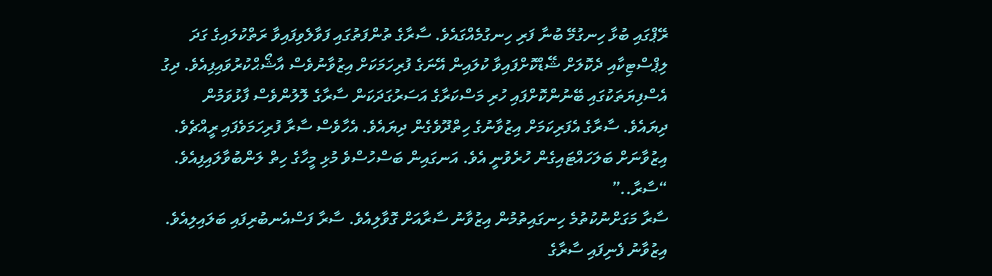ރޭޕްގައި ބުޅާ ހިނގުމޭ ބުނާ ފަރި ހިނގުމެއްގައެވެ. ސާރާގެ ތުންފަތުގައި ފަވާލެވިފައިވާ ރަތްކުލައިގެ ގަދަ ލިޕްސްޓިކާއި ދެކޮލަށް ޝޭޑްކޮށްފައިވާ ކުލައިން އޭނަގެ ފުރިހަމަކަށް އިޒުވާނުވެސް އާޝޯޙްކުރުވައިފިއެވެ. ދިގު އެސްފިޔަތަކުގައި ބޭނުންކޮށްފައި ހުރި މަސްކަރާގެ އަސަރުގަދަކަން ސާރާގެ ލޮލުންވެސް ފާޅުވަމުން ދިޔައެވެ. ސާރާގެ އެފަރިކަމަށް އިޒުވާނުގެ ހިތްދޫވެގެން ދިޔައެވެ. އެހާވެސް ސާރާ ފުރިހަމަވެފައި ރީއްޗެވެ. އިޒުވާނަށް ބަލަހައްޓައިގެން ހުރެވުނީ އެވެ. އަނގައިން ބަސްހުސްވެ މުޅި މީހާގެ ހިތް ލަންބުވާލައިފިއެވެ.
“ސާރާ..”
ސާރާ މަގަށްނުކުތުމެ ހިނގައިތުމުން އިޒުވާނު ސާރާއަށް ގޮވާލިއެވެ. ސާރާ ފަސްއެނބުރިފައި ބަލައިލިއެވެ. އިޒުވާނު ފެނިފައި ސާރާގެ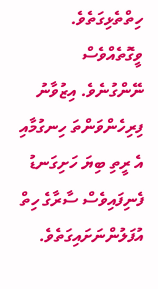ހިތްތެޅިގަތެވެ. ވީގޮތެއްވެސް ނޭންގުނެވެ. އިޒުވާނު ފިރިހެންވަންތަ ހިނގުމާއި އެ ރީތި ބިޔަ ހަށިގަނޑު ފެނިފައިވެސް ސާރާގެ ހިތް އުފަލުންނަށައިގަތެވެ.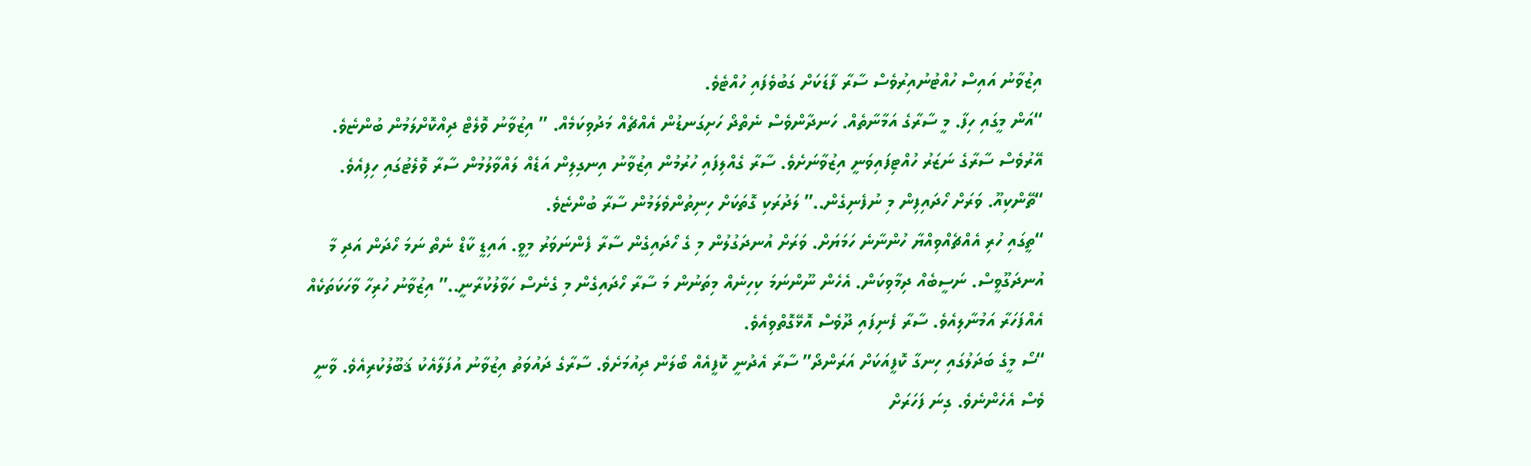އިޒުވާނު އައިސް ހުއްޓުނުއިރުވެސް ސާރާ ފާޑަކަށް ގަބުވެފައި ހުއްޓެވެ.
“އަން މީގައި ހިފާ. މީ ސާރާގެ އަމާނާތެއް. ހަނދާންވެސް ނެތްދޯ ހަށިގަނޑުން އެއްޗެއް މަދުވިކަމެއް. ” އިޒުވާނު ވޮލެޓް ދިއްކޮށްލަމުން ބުންޏެވެ. އޭރުވެސް ސާރާގެ ނަޒަރު ހުއްޓިފައިވަނީ އިޒުވާނަށެވެ. ސާރާ ގެއްލިފައި ހުރުމުން އިޒުވާނު އިނގިލިން އަޑެއް ލައްވާލުމުން ސާރާ ވޮލެޓުގައި ހިފިއެވެ.
“ތޭންކިއޫ. ވަރަށް ހޯދައިފިން މި ނުފެނިގެން..” ލަދުރަކި ގޮތަކަށް ހިނިތުންވެލަމުން ސާރާ ބުންޏެވެ.
“ތީގައި ހުރި އެއްޗެއްވިއްޔާ ހުންނާނެ ހަމަޔަށް. ވަރަށް އުނދަގުލުން މި ގެ ހޯދައިގެން ސާރާ ފެންނަވަރު މިވީ. އައިޑީ ކާޑް ނެތް ނަމަ ހޯދަން އަދި މާ އުނދަގޫވީސް. ނަސީބެއް ދިމާވިކަން. އެހެން ނޫންނަމަ ކިހިނެއް މިތަނުން މަ ސާރާ ހޯދައިގެން މި ގެނެސް ހަވާލުކުރާނީ..” އިޒުވާނު ހުރިހާ ވާހަކަތަކެއް އެއްފަހަރާ އަމުނާލިއެވެ. ސާރާ ފެނިފައި ދޫވެސް އޮޅޭގޮތްވިއެވެ.
“ސޯ މީގެ ބަދަލުގައި ހިނގާ ކޮފީއަކަށް އަރަންދޯ” ސާރާ އެދުނީ ކޮފީއެއް ބޯލަން ދިއުމަށެވެ. ސާރާގެ ދައުވަތު އިޒުވާނު އުފަލާއެކު ޤަބޫލުކުރިއެވެ. ވާނީ ވެސް އެހެންނެވެ. ގިނަ ފަހަރަށް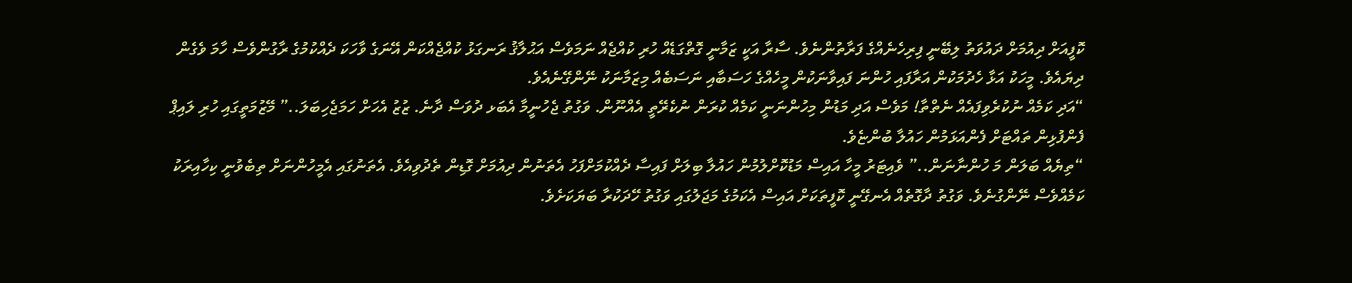ކޮފީއަށް ދިއުމަށް ދައުވަތު ލިބޭނީ ފިރިހެނެއްގެ ފަރާތުންނެވެ. ސާރާ އަކީ ޒަމާނީ ގޮތްގަޑެއް ހުރި ކުއްޖެއް ނަމަވެސް އަޙުލާޤު ރަނގަޅު ކުއްޖެއްކަން އޭނަގެ ވާހަކަ ދެއްކުމުގެ ރާގުންވެސް ހާމަ ވެގެން ދިޔައެވެ. މީހަކު އަޅާ ހެދުމަކުން އަރާފައި ހުންނަ ފައިވާނަކުން މީހެއްގެ ހަސަބާއި ނަސަބެއް މިޒަމާނަކު ނޭންގޭނެއެވެ.
“އަދި ކަމެއް ނުކުރެވިފައެއް ނެތްތާ! މަވެސް އަދި މަޑުން މިހުންނަނީ ކަމެއް ކުރަން ނުކެރޭތީ އެއްނޫން. ވަގުތު ޖެހުނީމާ އެބަޅ ދުވަސް ދާނެ. ޒުޒު އެހަށް ހަމަޖެހިބަލަ..” މޭޒުމަތީގައި ހުރި ލައިޕް ފެންފުޅިން ތައްޓަށް ފެންއަޅަމުން ހައުލާ ބުންޏެވެ.
“ތިޔެއް ބަލަން މަ ހުންނާނަން..” ވެއިޓަރު މީހާ އައިސް މަޑުކޮށްލުމުން ހައުލާ ބިލަށް ފައިސާ ދެއްކުމަށްފަހު އެތަނުން ދިއުމަށް ގޮޑިން ތެދުވިއެވެ. އެތަނުގައި އެމީހުންނަށް ތިބެވުނީ ކިހާއިރަކު ކަމެއްވެސް ނޭންގުނެވެ. ވަގުތު ދާގޮތެއް އެނގޭނީ ކޮފީތަކަށް އައިސް އެކަމުގެ މަޖަލުގައި ވަގުތު ހޭދަކުރާ ބަޔަކަށެވެ.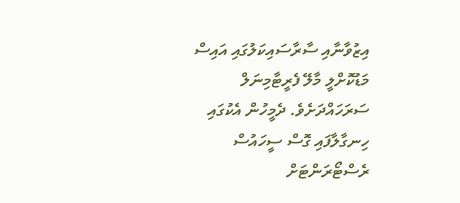އިޒުވާނާއި ސާރާސައިކަލުގައި އައިސް މަޑުކޮށްލީ މާލޭ ފެރީޓާމިނަލް ސަރަހައްދަށެވެ. ދެމީހުން އެކުގައި ހިނގާލާފައި ގޮސް ސީހައުސް ރެސްޓޯރަންޓަށް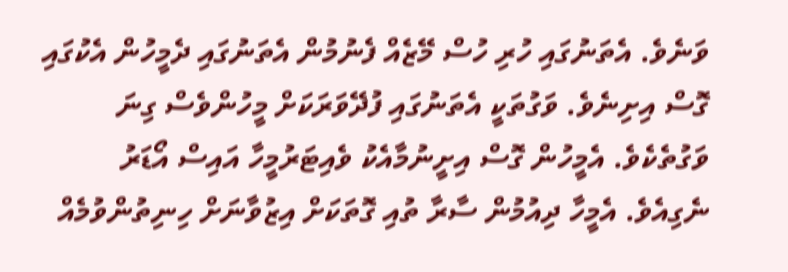ވަނެވެ. އެތަނުގައި ހުރި ހުސް މޭޒެއް ފެނުމުން އެތަނުގައި ދެމީހުން އެކުގައި ގޮސް އިށިނެވެ. ވަގުތަކީ އެތަނުގައި ފުދޭވަރަކަށް މީހުންވެސް ގިނަ ވަގުތެކެވެ. އެމީހުން ގޮސް އިށީނުމާއެކު ވެއިޓަރުމީހާ އައިސް އޯޑަރު ނެގިއެވެ. އެމީހާ ދިއުމުން ސާރާ ތުއި ގޮތަކަށް އިޒުވާނަށް ހިނިތުންވުމެއް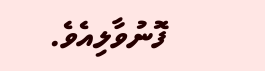ފޮނުވާލިއެވެ.